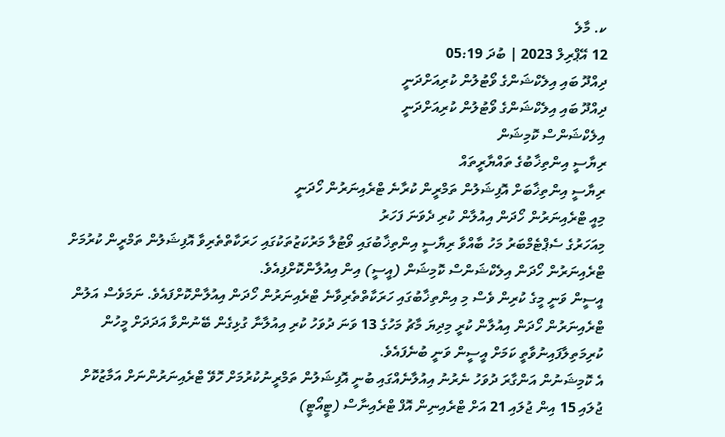ކ. މާލެ
12 އޭޕްރިލް 2023 | ބުދަ 05:19
ދިއްދޫ ބައި އިލެކްޝަންގެ ވޯޓުލުން ކުރިއަށްދަނީ
ދިއްދޫ ބައި އިލެކްޝަންގެ ވޯޓުލުން ކުރިއަށްދަނީ
އިލެކްޝަންސް ކޮމިޝަން
ރިޔާސީ އިންތިޚާބުގެ ތައްޔާރީތައް
ރިޔާސީ އިންތިޚާބަށް އޮފިޝަލުން ތަމްރީން ކުރާނެ ޓްރެއިނަރުން ހޯދަނީ
މިއީ ޓްރެއިނަރުން ހޯދަން އިއުލާން ކުރި ދެވަނަ ފަހަރު
މިއަހަރުގެ ސެޕްޓެމްބަރު މަހު ބާއްވާ ރިޔާސީ އިންތިޚާބުގައި ވޯޓުލާ މަރުކަޒުތަކުގައި ހަރަކާތްތެރިވާ އޮފިޝަލުން ތަމްރީން ކުރުމަށް ޓްރެއިނަރުން ހޯދަން އިލެކްޝަންސް ކޮމިޝަން (އީސީ) އިން އިއުލާންކޮށްފިއެވެ.
އީސީން ވަނީ މީގެ ކުރިން ވެސް މި އިންތިޚާބުގައި ހަރަކާތްތެރިވާނެ ޓްރެއިނަރުން ހޯދަން އިއުލާންކޮށްފައެވެ. ނަމަވެސް އަލުން ޓްރެއިނަރުން ހޯދަން އިއުލާން ކުރީ މިދިޔަ މާޗު މަހުގެ 13 ވަނަ ދުވަހު ކުރި އިއުލާނާ ގުޅިގެން ބޭނުންވާ އަދަދަށް މީހުން ކުރިމަތިލާފައިނުވާތީ ކަމަށް އީސީން ވަނީ ބުނެފައެވެ.
އެ ކޮމިޝަނުން އަންގާރަ ދުވަހު ނެރުނު އިއުލާނެއްގައި ބުނީ އޮފިޝަލުން ތަމްރީނުކުރުމަށް ހޮވޭ ޓްރެއިނަރުންނަށް އަމާޒުކޮށް ޖުލައި 15 އިން ޖުލައި 21 އަށް ޓްރެއިނިން އޮފް ޓްރެއިނާސް (ޓީއޯޓީ)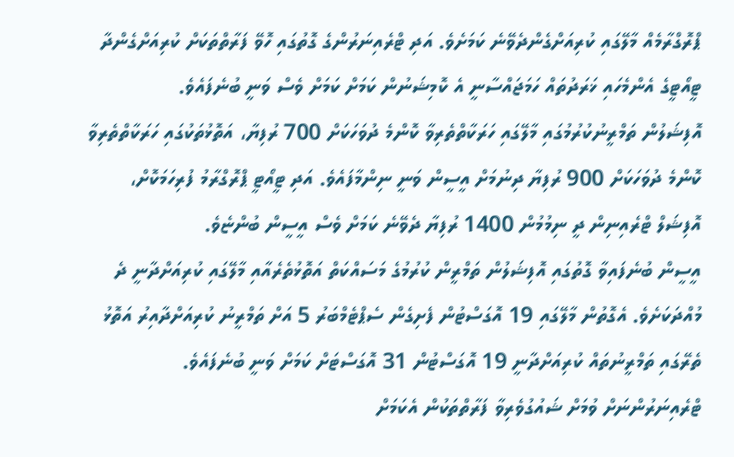ޕްރޮގްރާމެއް މާލޭގައި ކުރިއަށްގެންދެވޭނެ ކަމަށެވެ. އަދި ޓްރެއިނަރުންގެ ގޮތުގައި ހޮވޭ ފަރާތްތަކަށް ކުރިއަށްގެންދާ ޓީއޯޓީގެ އެންމެހައި ޚަރަދުތައް ހަމަޖައްސާނީ އެ ކޮމިޝަނުން ކަމަށް ކަމަށް ވެސް ވަނީ ބުނެފައެވެ.
އޮފިޝަލުން ތަމްރީނުކުރުމުގައި މާލޭގައި ހަރަކާތްތެރިވާ ކޮންމެ ދުވަހަކަށް 700 ރުފިޔާ، އަތޮޅުތަކުގައި ހަރަކާތްތެރިވާ ކޮންމެ ދުވަހަކަށް 900 ރުފިޔާ ދިނުމަށް އީސީން ވަނީ ނިންމާފައެވެ. އަދި ޓީއޯޓީ ޕްރޮގްރާމު ފުރިހަމަކޮށް، އޮފިޝަލް ޓްރެއިނިން ދީ ނިމުމުން 1400 ރުފިޔާ ދެވޭނެ ކަމަށް ވެސް އީސީން ބުންޏެވެ.
އީސީން ބުނެފައިވާ ގޮތުގައި އޮފިޝަލުން ތަމްރީން ކުރުމުގެ މަސައްކަތް އަތޮޅުތެރެއާއި މާލޭގައި ކުރިއަށްދާނީ ދެ މުއްދަކަށެވެ. އެގޮތުން މާލޭގައި 19 އޮގަސްޓުން ފެށިގެން ސެޕްޓެމްބަރު 5 އަށް ތަމްރީނު ކުރިއަށްދާއިރު އަތޮޅު ތެރޭގައި ތަމްރީނުތައް ކުރިއަށްދާނީ 19 އޮގަސްޓުން 31 އޮގަސްޓަށް ކަމަށް ވަނީ ބުނެފައެވެ.
ޓްރެއިނަރުންނަށް ވުމަށް ޝައުގުވެރިވާ ފަރާތްތަކުން އެކަމަށް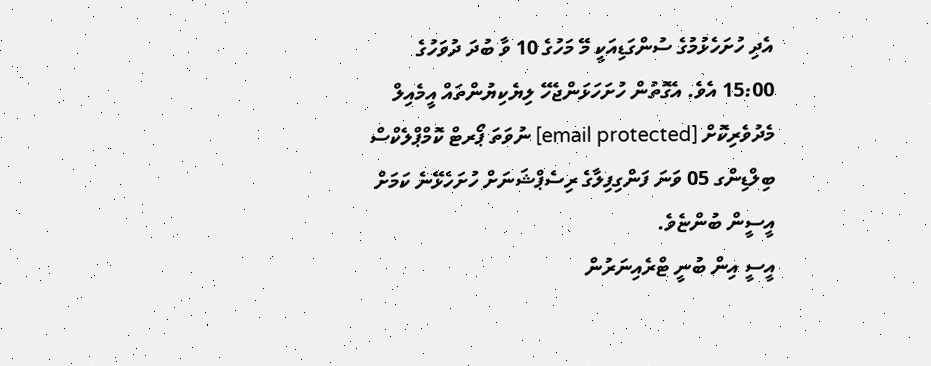އެދި ހުށަހެޅުމުގެ ސުންގަޑިއަކީ މޭ މަހުގެ 10 ވާ ބުދަ ދުވަހުގެ 15:00 އެވެ. އެގޮތުން ހުށަހަޅަންޖެހޭ ލިޔެކިޔުންތައް އީމެއިލް މެދުވެރިކޮށް [email protected] ނުވަތަ ޕޯރޓް ކޮމްޕްލެކްސް ބިލްޑިންގ 05 ވަނަ ފަންގިފިލާގެ ރިސެޕްޝަނަށް ހުށަހެޅޭނެ ކަމަށް އީސީން ބުންޏެވެ.
އީސީ އިން ބުނީ ޓްރެއިނަރުން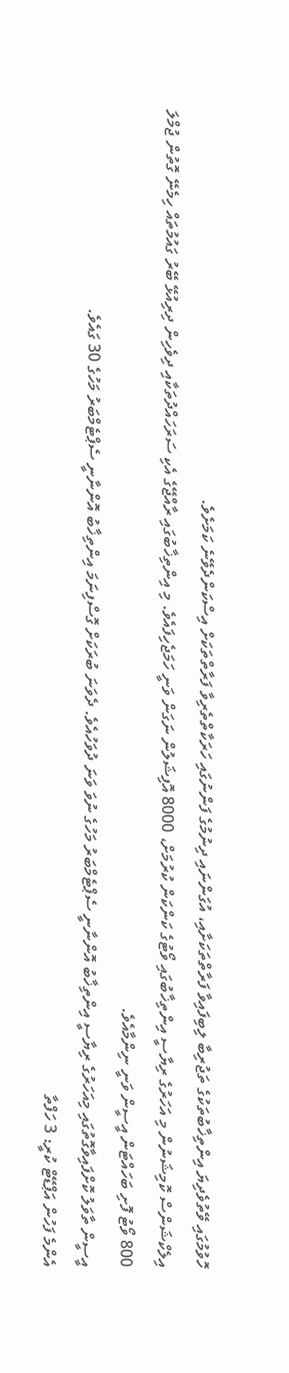ހޮވުމުގައި ވޭތުވެދިޔަ އިންތިޚާބުތަކުގެ ތަޖުރިބާ ލިބިފައިވާ ފަރާތްތަކަށާއި، އުގަންނައި ދިނުމުގެ ފަންނުގައި ހަރަކާތްތެރިވާ ފަރާތްތަކަށް އިސްކަންދެވޭނެ ކަމަށެވެ.
އިލެކްޝަންސް ކޮމިޝަނުން މި އަހަރުގެ ރިޔާސީ އިންތިޚާބުގައި ވޯޓުގެ ކަންކަން ކުރުމަށް، 8000 އޮފިޝަލުން ނަގަން ވަނީ ހަމަޖެހިފައެވެ. މި އިންތިޚާބުގައި ރާއްޖޭގެ އެކި ސަރަހައްދުތަކާއި ދިވެހިން ދިރިއުޅޭ ބޭރު ގައުމުތައް ހިމެނޭ ގޮތުން ޖުމްލަ 800 ވޯޓު ފޮށި ބަހައްޓަން އީސީން ވަނީ ނިންމާއެވެ.
އީސީން ތާވަލު ކޮށްފައިވާގޮތުގައި މިއަހަރުގެ ރިޔާސީ އިންތިޚާބު އޮންނާނީ ސެޕްޓެމްބަރު މަހުގެ ނުވަ ވަނަ ދުވަހުއެވެ. ދެވަނަ ބުރަކަށް ގޮސްފިނަމަ އިންތިޚާބު އޮންނާނީ ސެޕްޓެމްބަރު މަހުގެ 30 ގައެވެ.
އެންމެ ފަހުން އަޕްޑޭޓް ކުރީ: 3 ހަފްތާ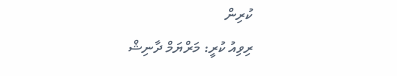ކުރިން
ރިވިއު ކުރީ: މަރްޔަމް ދާނިޝް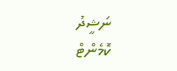ނަޝީދު
ކޮމެންޓް